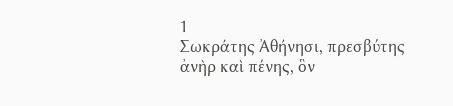1
Σωκράτης Ἀθήνησι, πρεσβύτης ἀνὴρ καὶ πένης, ὃν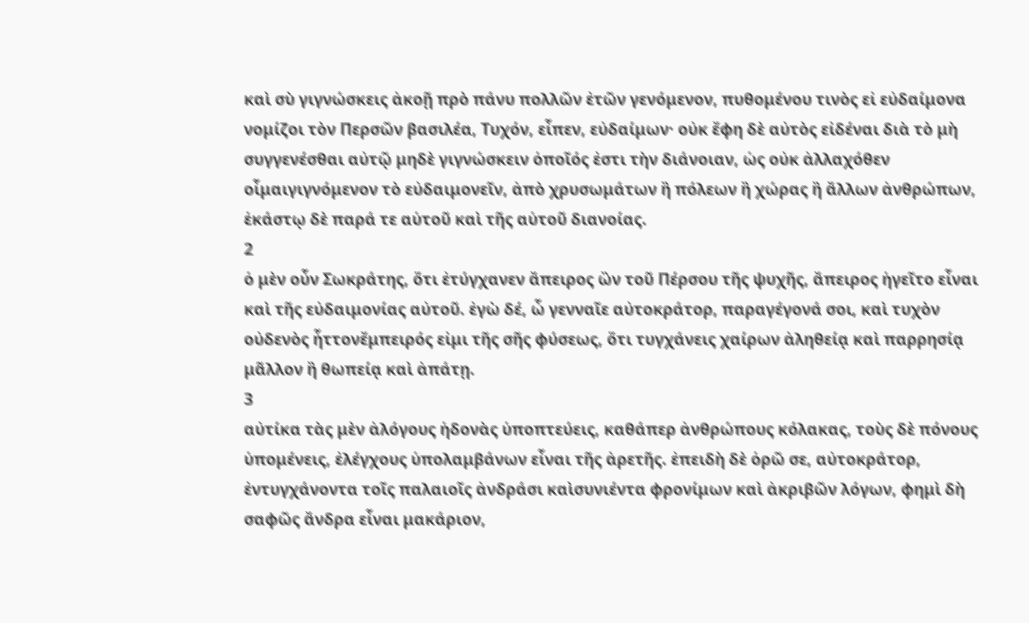καὶ σὺ γιγνώσκεις ἀκοῇ πρὸ πάνυ πολλῶν ἐτῶν γενόμενον, πυθομένου τινὸς εἰ εὐδαίμονα νομίζοι τὸν Περσῶν βασιλέα, Τυχόν, εἶπεν, εὐδαίμων· οὐκ ἔφη δὲ αὐτὸς εἰδέναι διὰ τὸ μὴ συγγενέσθαι αὐτῷ μηδὲ γιγνώσκειν ὁποῖός ἐστι τὴν διάνοιαν, ὡς οὐκ ἀλλαχόθεν οἶμαιγιγνόμενον τὸ εὐδαιμονεῖν, ἀπὸ χρυσωμάτων ἢ πόλεων ἢ χώρας ἢ ἄλλων ἀνθρώπων, ἑκάστῳ δὲ παρά τε αὑτοῦ καὶ τῆς αὑτοῦ διανοίας.
2
ὁ μὲν οὖν Σωκράτης, ὅτι ἐτύγχανεν ἄπειρος ὢν τοῦ Πέρσου τῆς ψυχῆς, ἄπειρος ἡγεῖτο εἶναι καὶ τῆς εὐδαιμονίας αὐτοῦ. ἐγὼ δέ, ὦ γενναῖε αὐτοκράτορ, παραγέγονά σοι, καὶ τυχὸν οὐδενὸς ἧττονἔμπειρός εἰμι τῆς σῆς φύσεως, ὅτι τυγχάνεις χαίρων ἀληθείᾳ καὶ παρρησίᾳ μᾶλλον ἢ θωπείᾳ καὶ ἀπάτῃ.
3
αὐτίκα τὰς μὲν ἀλόγους ἡδονὰς ὑποπτεύεις, καθάπερ ἀνθρώπους κόλακας, τοὺς δὲ πόνους ὑπομένεις, ἐλέγχους ὑπολαμβάνων εἶναι τῆς ἀρετῆς. ἐπειδὴ δὲ ὁρῶ σε, αὐτοκράτορ, ἐντυγχάνοντα τοῖς παλαιοῖς ἀνδράσι καὶσυνιέντα φρονίμων καὶ ἀκριβῶν λόγων, φημὶ δὴ σαφῶς ἄνδρα εἶναι μακάριον,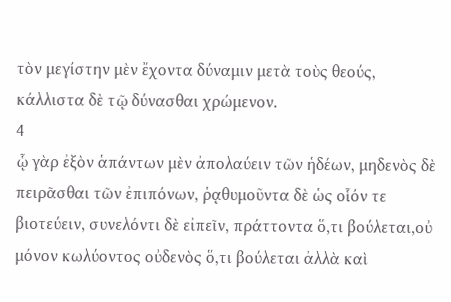τὸν μεγίστην μὲν ἔχοντα δύναμιν μετὰ τοὺς θεούς, κάλλιστα δὲ τῷ δύνασθαι χρώμενον.
4
ᾧ γὰρ ἐξὸν ἁπάντων μὲν ἀπολαύειν τῶν ἡδέων, μηδενὸς δὲ πειρᾶσθαι τῶν ἐπιπόνων, ῥᾳθυμοῦντα δὲ ὡς οἷόν τε βιοτεύειν, συνελόντι δὲ εἰπεῖν, πράττοντα ὅ,τι βούλεται,οὐ μόνον κωλύοντος οὐδενὸς ὅ,τι βούλεται ἀλλὰ καὶ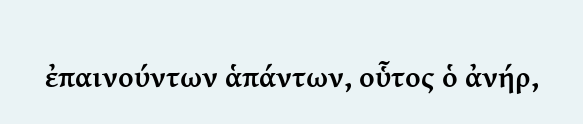ἐπαινούντων ἁπάντων, οὗτος ὁ ἀνήρ,